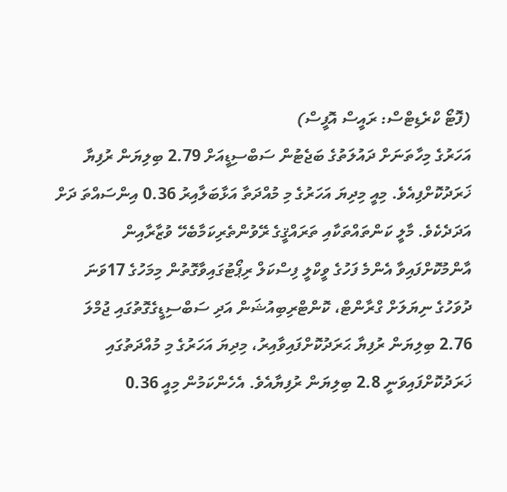(ފޮޓޯ ކްރެޑިޓްސް: ރައީސް އޮފީސް)
އަހަރުގެ މިހާތަނަށް ދައުލަތުގެ ބަޖެޓުން ސަބްސިޑީއަށް 2.79 ބިލިޔަން ރުފިޔާ ޚަރަދުކޮށްފިއެވެ. މިއީ މިދިޔަ އަހަރުގެ މި މުއްދަތާ އަޅާބަލާއިރު 0.36 އިންސައްތަ ދަށް އަދަދެކެވެ. މާލީ ކަންތައްތަކާއި ތަރައްޤީގެ ރޭވުންތެރިކަމާބެހޭ ވުޒާރާއިން އާންމުކޮށްފައިވާ އެންމެ ފަހުގެ ވީކްލީ ފިސްކަލް ރިޕޯޓުގައިވާގޮތުން މިމަހުގެ 17ވަނަ ދުވަހުގެ ނިޔަލަށް ގްރާންޓް، ކޮންޓްރިބިއުޝަން އަދި ސަބްސިޑީގެގޮތުގައި ޖުމްލަ 2.76 ބިލިޔަން ރުފިޔާ ޙަރަދުކޮށްފައިވާއިރު، މިދިޔަ އަހަރުގެ މި މުއްދަތުގައި ޚަރަދުކޮށްފައިވަނީ 2.8 ބިލިޔަން ރުފިޔާއެވެ. އެހެންކަމުން މިއީ 0.36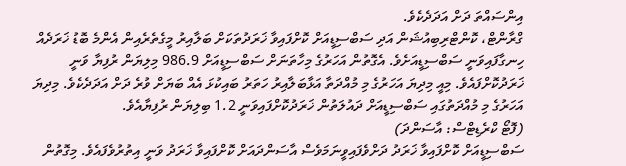އިންސައްތަ ދަށް އަދަދެކެވެ.
ގްރާންޓް، ކޮންޓްރިބިއުޝަން އަދި ސަބްސިޑީއަށް ކޮށްފައިވާ ޚަރަދުތަކަށް ބަލާއިރު މީގެތެރެއިން އެންމެ ބޮޑު ޚަރަދެއް ހިނގާފައިވަނީ ސަބްސިޑީއަށެވެ. އެގޮތުން އަހަރުގެ މިހާތަނަށް ސަބްސިޑީއަށް 986.9 މިލިޔަން ރުފިޔާ ވަނީ ޚަރަދުކޮށްފައެވެ. މިއީ މިދިޔަ އަހަރުގެ މި މުއްދަތާ އަޅާބަލާއިރު ހަތަރު ބައިކުޅަ އެއް ބަޔަށް ވުރެ ދަށް އަދަދެކެވެ. މިދިޔަ އަހަރުގެ މި މުއްދަތުގައި ސަބްސިޑީއަށް ދައުލަތުން ޚަރަދުކޮށްފައިވަނީ 1.2 ބިލިޔަން ރުފިޔާއެވެ.
(ފޮޓޯ ކްރެޑިޓްސް: އާސަންދަ)
ސަބްސިޑީއަށް ކޮށްފައިވާ ޚަރަދު ދަށްވެފައިވީނަމަވެސް އާސަންދައަށް ކޮށްފައިވާ ޚަރަދު ވަނީ އިތުރުވެފައެވެ. މިގޮތުން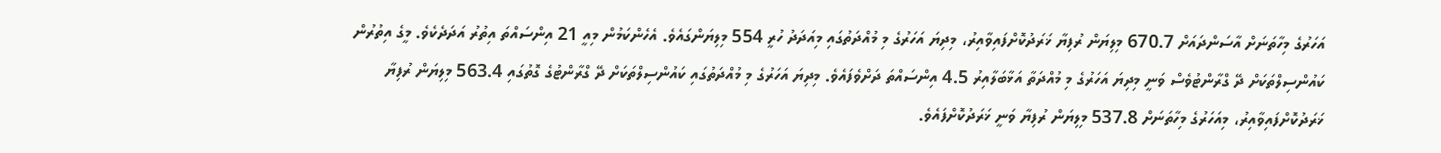އަހަރުގެ މިހާތަނަށް އާސަންދައަށް 670.7 މިލިޔަން ރުފިޔާ ޚަރަދުކޮށްފައިވާއިރު، މިދިޔަ އަހަރުގެ މި މުއްދަތުގައި މިއަދަދު ހުރީ 554 މިލިޔަންގައެވެ. އެހެންކަމުން މިއީ 21 އިންސައްތަ އިތުރު އަދަދެކެވެ. މީގެ އިތުރުން ކައުންސިލްތަކަށް ދޭ ގްރާންޓުވެސް ވަނީ މިދިޔަ އަހަރުގެ މި މުއްދަތާ އަޅާބަލާއިރު 4.5 އިންސައްތަ ދަށްވެފައެވެ. މިދިޔަ އަހަރުގެ މި މުއްދަތުގައި ކައުންސިލްތަކަށް ދޭ ގްރާންޓުގެ ގޮތުގައި 563.4 މިލިޔަން ރުފިޔާ ޚަރަދުކޮށްފައިވާއިރު، މިއަހަރުގެ މިހާތަނަށް 537.8 މިލިޔަން ރުފިޔާ ވަނީ ޚަރަދުކޮށްފައެވެ.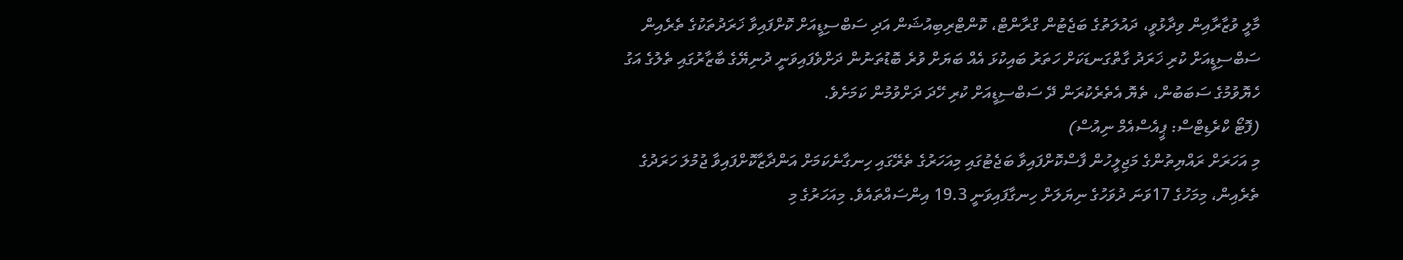މާލީ ވުޒާރާއިން ވިދާޅުވީ، ދައުލަތުގެ ބަޖެޓުން ގްރާންޓް، ކޮންޓްރިބިއުޝަން އަދި ސަބްސިޑީއަށް ކޮށްފައިވާ ޚަރަދުތަކުގެ ތެރެއިން ސަބްސިޑީއަށް ކުރި ޚަރަދު ގާތްގަނޑަކަށް ހަތަރު ބައިކުޅަ އެއް ބަޔަށް ވުރެ ބޮޑުތަނުން ދަށްވެފައިވަނީ ދުނިޔޭގެ ބާޒާރުގައި ތެލުގެ އަގު ހެޔޮވުމުގެ ސަބަބުން، ތެޔޮ އެތެރެކުރަން ދޭ ސަބްސިޑީއަށް ކުރި ހޭދަ ދަށްވުމުން ކަމަށެވެ.
(ފޮޓޯ ކްރެޑިޓްސް: ޕީއެސްއެމް ނިއުސް)
މި އަހަރަށް ރައްޔިތުންގެ މަޖިލީހުން ފާސްކޮށްފައިވާ ބަޖެޓުގައި މިއަހަރުގެ ތެރޭގައި ހިނގާނެކަމަށް އަންދާޒާކޮށްފައިވާ ޖުމުލަ ހަރަދުގެ ތެރެއިން، މިމަހުގެ 17ވަނަ ދުވަހުގެ ނިޔަލަށް ހިނގާފައިވަނީ 19.3 އިންސައްތައެވެ. މިއަހަރުގެ މި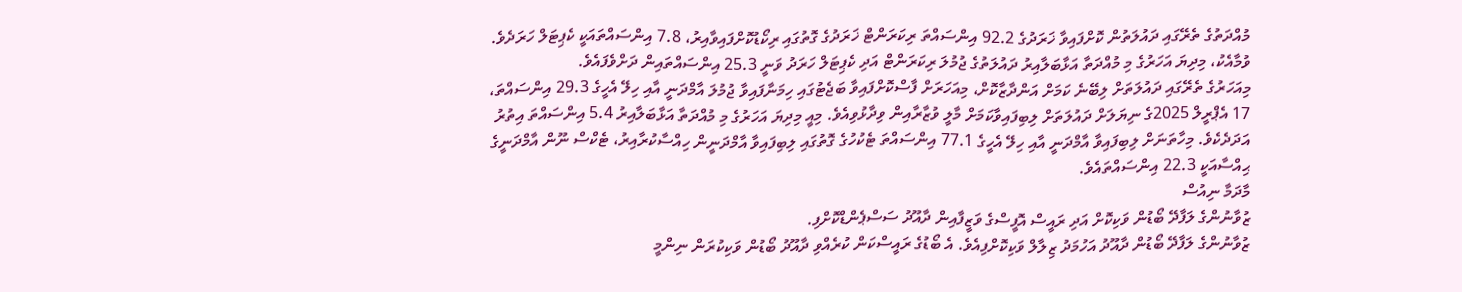މުއްދަތުގެ ތެރޭގައި ދައުލަތުން ކޮށްފައިވާ ޚަރަދުގެ 92.2 އިންސައްތަ ރިކަރަންޓް ޚަރަދުގެ ގޮތުގައި ރިކޯޑުކޮށްފައިވާއިރު، 7.8 އިންސައްތައަކީ ކެޕިޓަލް ހަރަދެވެ. ވުމާއެކު، މިދިޔަ އަހަރުގެ މި މުއްދަތާ އަޅާބަލާއިރު ދައުލަތުގެ ޖުމުލަ ރިކަރަންޓް އަދި ކެޕިޓަލް ހަރަދު ވަނީ 25.3 އިންސައްތައިން ދަށްވެފައެވެ.
މިއަހަރުގެ ތެރޭގައި ދައުލަތަށް ލިބޭނެ ކަމަށް އަންދާޒާކޮށް، މިއަހަރަށް ފާސްކޮށްފައިވާ ބަޖެޓުގައި ހިމަނާފައިވާ ޖުމުލަ އާމްދަނީ އާއި ހިލޭ އެހީގެ 29.3 އިންސައްތަ، 17 އެޕްރީލް 2025ގެ ނިޔަލަށް ދައުލަތަށް ލިބިފައިވާކަމަށް މާލީ ވުޒާރާއިން ވިދާޅުވިއެވެ. މިއީ މިދިޔަ އަހަރުގެ މި މުއްދަތާ އަޅާބަލާއިރު 5.4 އިންސައްތަ އިތުރު އަދަދެކެވެ. މިހާތަނަށް ލިބިފައިވާ އާމްދަނީ އާއި ހިލޭ އެހީގެ 77.1 އިންސައްތަ ޓެކުހުގެ ގޮތުގައި ލިބިފައިވާ އާމްދަނީން ހިއްސާކުރާއިރު، ޓެކްސް ނޫން އާމްދަނީގެ ޙިއްސާއަކީ 22.3 އިންސައްތައެވެ.
މާދަމާ ނިއުސް
ޒުވާނުންގެ ލަފާދޭ ބޯޑުން ވަކިކޮށް އަދި ރައީސް އޮފީސްގެ ވަޒީފާއިން ދާއޫދު ސަސްޕެންޑްކޮށްފި.
ޒުވާނުންގެ ލަފާދޭ ބޯޑުން ދާއޫދު އަހުމަދު ޒިލާލް ވަކިކޮށްފިއެވެ. އެ ބޯޑުގެ ރައީސްކަން ކުރެއްވި ދާއޫދު ބޯޑުން ވަކިކުރަން ނިންމީ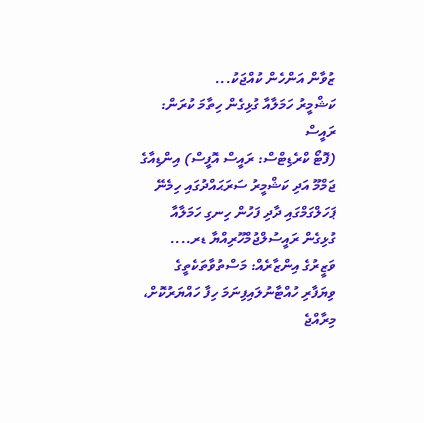ޒުވާން އަންހެން ކުއްޖަކު...
ކަޝްމީރު ހަމަލާއާ ގުޅިގެން ހިތާމަ ކުރަން: ރައީސް
(ފޮޓޯ ކްރެޑިޓްސް: ރައީސް އޮފީސް) އިންޑިއާގެ ޖަމްމޫ އަދި ކަޝްމީރު ސަރަޙައްދުގައި ހިމެނޭ ޕަހަލްގަމްގައި ދާދި ފަހުން ހިނގި ހަމަލާއާ ގުޅިގެން ރައީސުލްޖުމްހޫރިއްޔާ ޑރ....
ވަޒީރުގެ އިންޒާރެއް: މަސްތުވާތަކެތީގެ ވިޔަފާރި ހުއްޓާނުލައިފިނަމަ ހިފާ ހައްޔަރުކޮށް، މިރާއްޖެ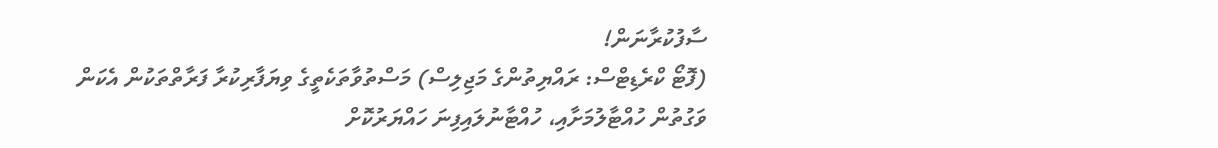ސާފުކުރާނަން!
(ފޮޓޯ ކްރެޑިޓްސް: ރައްޔިތުންގެ މަޖިލިސް) މަސްތުވާތަކެތީގެ ވިޔަފާރިކުރާ ފަރާތްތަކުން އެކަން ވަގުތުން ހުއްޓާލުމަށާއި، ހުއްޓާނުލައިފިނަ ހައްޔަރުކޮށް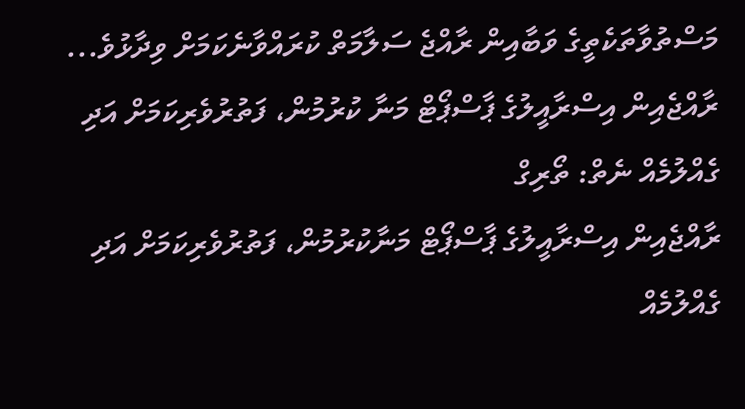މަސްތުވާތަކެތީގެ ވަބާއިން ރާއްޖެ ސަލާމަތް ކުރައްވާނެކަމަށް ވިދާޅުވެ...
ރާއްޖެއިން އިސްރާއީލުގެ ޕާސްޕޯޓް މަނާ ކުރުމުން، ފަތުރުވެރިކަމަށް އަދި ގެއްލުމެއް ނެތް: ތޯރިގް
ރާއްޖެއިން އިސްރާއީލުގެ ޕާސްޕޯޓް މަނާކުރުމުން، ފަތުރުވެރިކަމަށް އަދި ގެއްލުމެއް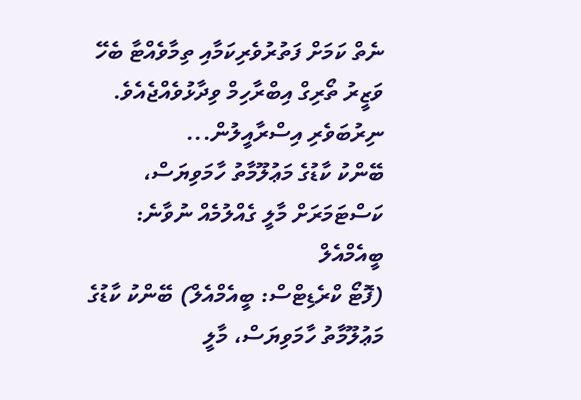ނެތް ކަމަށް ފަތުރުވެރިކަމާއި ތިމާވެއްޓާ ބެހޭ ވަޒީރު ތޯރިގް އިބްރާހިމް ވިދާޅުވެއްޖެއެވެ. ނިރުބަވެރި އިސްރާއީލުން...
ބޭންކު ކާޑުގެ މަޢުލޫމާތު ހާމަވިޔަސް، ކަސްޓަމަރަށް މާލީ ގެއްލުމެއް ނުވާނެ: ބީއެމްއެލް
(ފޮޓޯ ކްރެޑިޓްސް: ބީއެމްއެލް) ބޭންކު ކާޑުގެ މަޢުލޫމާތު ހާމަވިޔަސް، މާލީ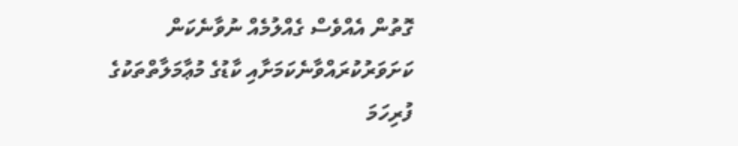ގޮތުން އެއްވެސް ގެއްލުމެއް ނުވާނެކަން ކަށަވަރުކުރައްވާނެކަމަށާއި ކާޑުގެ މުޢާމަލާތްތަކުގެ ފުރިހަމަ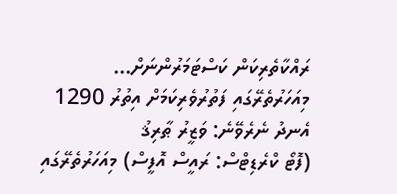ރައްކާތެރިކަން ކަސްޓަމަރުންނަށް...
މިއަހަރުތެރޭގައި ފަތުރުވެރިކަމަށް އިތުރު 1290 އެނދު ނެރެވޭނެ: ވަޒީރު ޠާރިޤު
(ފޮޓޯ ކްރެޑިޓްސް: ރައީސް އޮފީސް) މިއަހަރުތެރޭގައި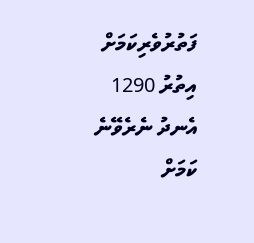ފަތުރުވެރިކަމަށް އިތުރު 1290 އެނދު ނެރެވޭނެ ކަމަށް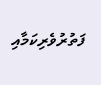ފަތުރުވެރިކަމާއި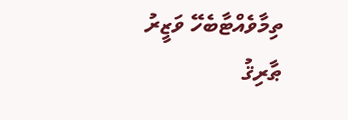ތިމާވެއްޓާބެހޭ ވަޒީރު ޠާރިޤު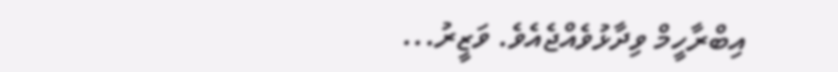އިބްރާހީމް ވިދާޅުވެއްޖެއެވެ. ވަޒީރު...